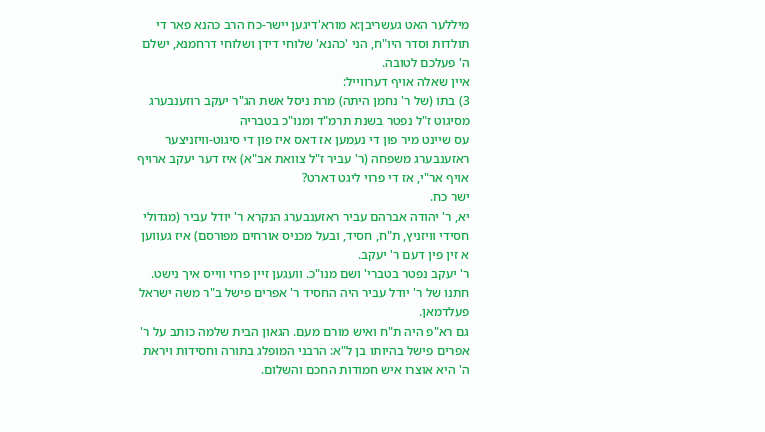מיללער האט געשריבן:א מורא'דיגען יישר-כח הרב כהנא פאר די תולדות וסדר היו"ח, הני 'כהנא' שלוחי דידן ושלוחי דרחמנא, ישלם ה' פעלכם לטובה.
איין שאלה אויף דערווייל:
3) בתו (של ר' נחמן היתה) מרת ניסל אשת הג"ר יעקב רוזענבערג מסיגוט ז"ל נפטר בשנת תרמ"ד ומנו"כ בטבריה
עס שיינט מיר פון די נעמען אז דאס איז פון די סיגוט-וויזניצער ראזענבערג משפחה (ר' עביר ז"ל צוואת אב"א) איז דער יעקב ארויף אויף אר"י, אז די פרוי ליגט דארט?
ישר כח.
יא, ר' יהודה אברהם עביר ראזענבערג הנקרא ר' יודל עביר (מגדולי חסידי וויזניץ, ת"ח, חסיד, ובעל מכניס אורחים מפורסם) איז געווען א זין פין דעם ר' יעקב.
ר' יעקב נפטר בטברי' ושם מנו"כ. וועגען זיין פרוי ווייס איך נישט.
חתנו של ר' יודל עביר היה החסיד ר' אפרים פישל ב"ר משה ישראל פעלדמאן.
גם רא"פ היה ת"ח ואיש מורם מעם. הגאון הבית שלמה כותב על ר' אפרים פישל בהיותו בן ל"א: הרבני המופלג בתורה וחסידות ויראת ה' היא אוצרו איש חמודות החכם והשלום.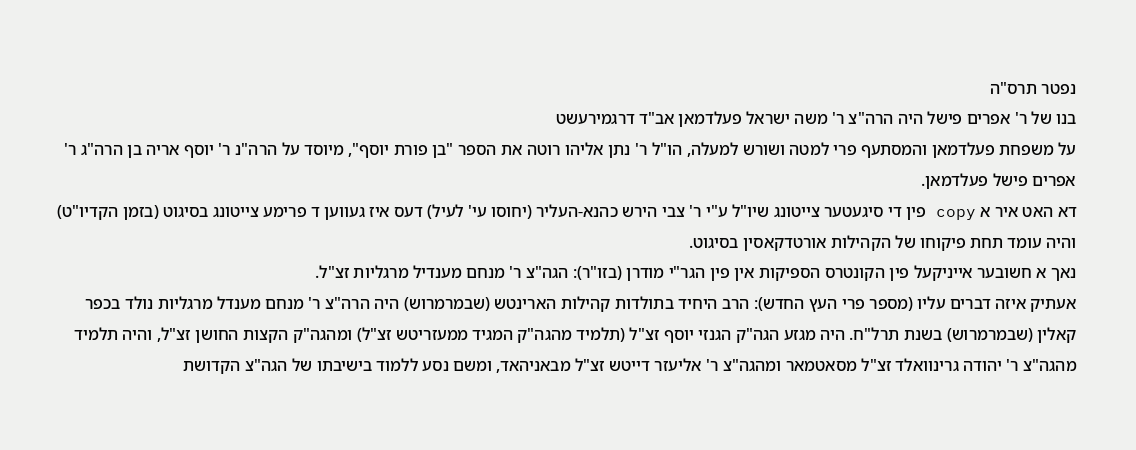נפטר תרס"ה
בנו של ר' אפרים פישל היה הרה"צ ר' משה ישראל פעלדמאן אב"ד דרגמירעשט
על משפחת פעלדמאן והמסתעף פרי למטה ושורש למעלה, הו"ל ר' נתן אליהו רוטה את הספר "בן פורת יוסף", מיוסד על הרה"נ ר' יוסף אריה בן הרה"ג ר' אפרים פישל פעלדמאן.
דא האט איר א copy פין די סיגעטער צייטונג שיו"ל ע"י ר' צבי הירש כהנא-העליר (יחוסו עי' לעיל) דעס איז געווען ד פרימע צייטונג בסיגוט (בזמן הקדיו"ט) והיה עומד תחת פיקוחו של הקהילות אורטדקאסין בסיגוט.
נאך א חשובער אייניקעל פין הקונטרס הספיקות אין פין הגר"י מודרן (בזו"ר): הגה"צ ר' מנחם מענדיל מרגליות זצ"ל.
אעתיק איזה דברים עליו (מספר פרי העץ החדש): הרב היחיד בתולדות קהילות הארינטש (שבמרמרוש) היה הרה"צ ר' מנחם מענדל מרגליות נולד בכפר קאלין (שבמרמרוש) בשנת תרל"ח. היה מגזע הגה"ק הגנזי יוסף זצ"ל (תלמיד מהגה"ק המגיד ממעזריטש זצ"ל) ומהגה"ק הקצות החושן זצ"ל, והיה תלמיד מהגה"צ ר' יהודה גרינוואלד זצ"ל מסאטמאר ומהגה"צ ר' אליעזר דייטש זצ"ל מבאניהאד, ומשם נסע ללמוד בישיבתו של הגה"צ הקדושת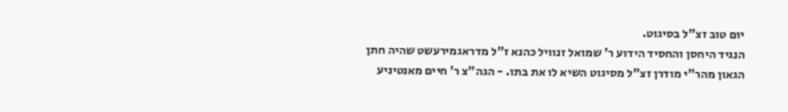יום טוב זצ"ל בסיגוט.
הנגיד היחסן והחסיד הידוע ר' שמואל זנוויל כהנא ז"ל מדראגמירעשט שהיה חתן הגאון מהר"י מודרן זצ"ל מסיגוט השיא לו את בתו. - הגה"צ ר' חיים מאנטיניע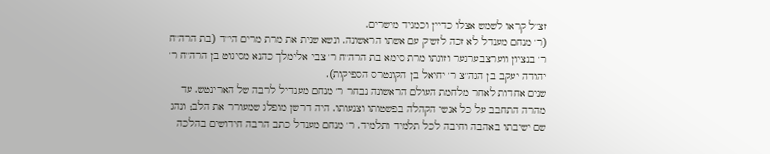זצ"ל קראו לשמש אצלו כדיין וכמגיד מישרים.
(ר' מנחם מענדל לא זכה לזש"ק עם אשתו הראשונה. ונשא שנית את מרת מרים הי"ד (בת הרה"ח ר' בנציון ווערצבערגער וזוגתו מרת סימא בת הרה"ח ר' צבי אלימלך כהנא מסיגוט בן הרה"ח ר' יהודה יעקב בן הגה"צ ר' יחיאל בן הקונטרס הספיקות).
שנים אחדות לאחר מלחמת העולם הראשונה נבחר ר' מנחם מענדיל לרבה של הארינטש. עד מהרה התחבב על כל אנשי הקהלה בפשטותו וצנעותו. היה דרשן מופלג שמעורר את הלב; ונהג שם ישיבתו באהבה וחיבה לכל תלמיד ותלמיד. ר' מנחם מענדל כתב הרבה חידושים בהלכה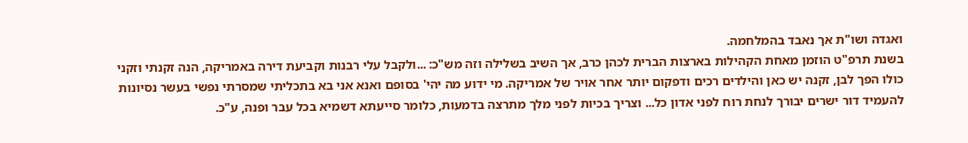ואגדה ושו"ת אך נאבד בהמלחמה.
בשנת תרפ"ט הוזמן מאחת הקהילות בארצות הברית לכהן כרב, אך השיב בשלילה וזה מש"כ: ...ולקבל עלי רבנות וקביעת דירה באמריקה, הנה זקנתי וזקני כולו הפך לבן, זקנה יש כאן והילדים רכים ודפקום יותר אחר אויר של אמריקה. מי ידוע מה יהי' בסופם ואנא אני בא בתכליתי שמסרתי נפשי בעשר נסיונות להעמיד דור ישרים יבורך לנחת רוח לפני אדון כל... וצריך בכיות לפני מלך מתרצה בדמעות, כלומר סייעתא דשמיא בכל עבר ופנה, ע"כ.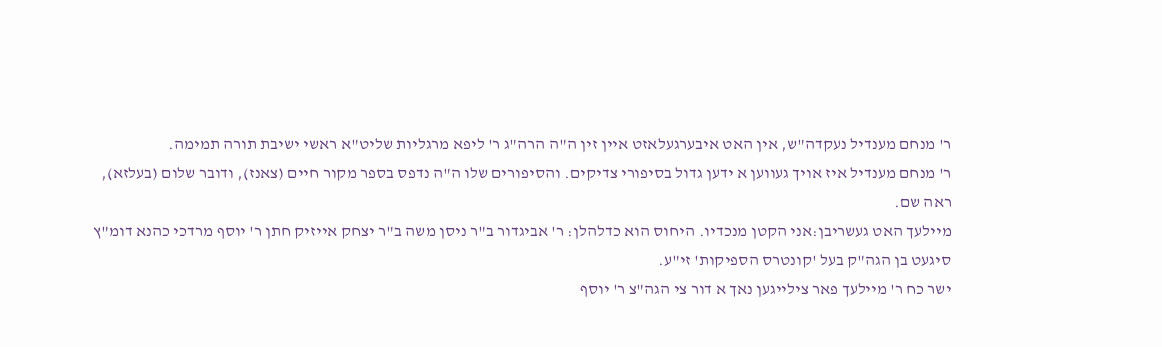ר' מנחם מענדיל נעקדה"ש, אין האט איבערגעלאזט איין זין ה"ה הרה"ג ר' ליפא מרגליות שליט"א ראשי ישיבת תורה תמימה.
ר' מנחם מענדיל איז אויך געווען א ידען גדול בסיפורי צדיקים. והסיפורים שלו ה"ה נדפס בספר מקור חיים (צאנז), ודובר שלום (בעלזא), ראה שם.
מיילעך האט געשריבן:אני הקטן מנכדיו. היחוס הוא כדלהלן: ר' אביגדור ב"ר ניסן משה ב"ר יצחק אייזיק חתן ר' יוסף מרדכי כהנא דומ"ץ סיגעט בן הגה"ק בעל 'קונטרס הספיקות' זי"ע.
ישר כח ר' מיילעך פאר צילייגען נאך א דור צי הגה"צ ר' יוסף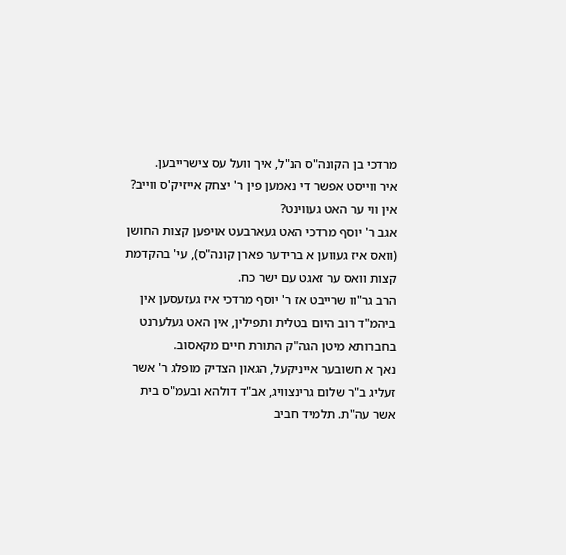מרדכי בן הקונה"ס הנ"ל, איך וועל עס צישרייבען.
איר ווייסט אפשר די נאמען פין ר' יצחק אייזיק'ס ווייב? אין ווי ער האט געווינט?
אגב ר' יוסף מרדכי האט געארבעט אויפען קצות החושן (וואס איז געווען א ברידער פארן קונה"ס), עי' בהקדמת קצות וואס ער זאגט עם ישר כח.
הרב גר"וו שרייבט אז ר' יוסף מרדכי איז געזעסען אין ביהמ"ד רוב היום בטלית ותפילין, אין האט געלערנט בחברותא מיטן הגה"ק התורת חיים מקאסוב.
נאך א חשובער אייניקעל, הגאון הצדיק מופלג ר' אשר זעליג ב"ר שלום גרינצוויג, אב"ד דולהא ובעמ"ס בית אשר עה"ת. תלמיד חביב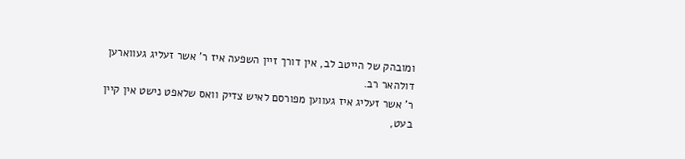ומובהק של הייטב לב, אין דורך זיין השפעה איז ר' אשר זעליג געווארען דולהאר רב.
ר' אשר זעליג איז געווען מפורסם לאיש צדיק וואס שלאפט נישט אין קיין בעט,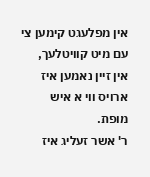אין מפלעגט קימען צי עם מיט קוויטלעך, אין זיין נאמען איז ארויס ווי א איש מופת.
ר' אשר זעליג איז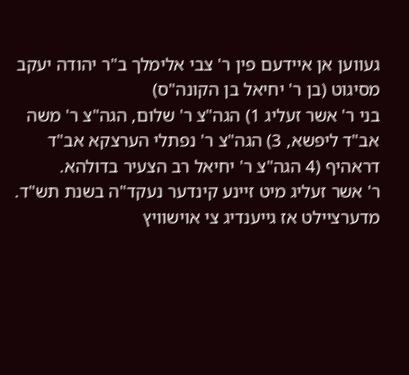געווען אן איידעם פין ר' צבי אלימלך ב"ר יהודה יעקב מסיגוט (בן ר' יחיאל בן הקונה"ס)
בני ר' אשר זעליג 1) הגה"צ ר' שלום, הגה"צ ר' משה אב"ד ליפשא, 3) הגה"צ ר' נפתלי הערצקא אב"ד דראהיף (4 הגה"צ ר' יחיאל רב הצעיר בדולהא.
ר' אשר זעליג מיט זיינע קינדער נעקד"ה בשנת תש"ד. מדערציילט אז גייענדיג צי אוישוויץ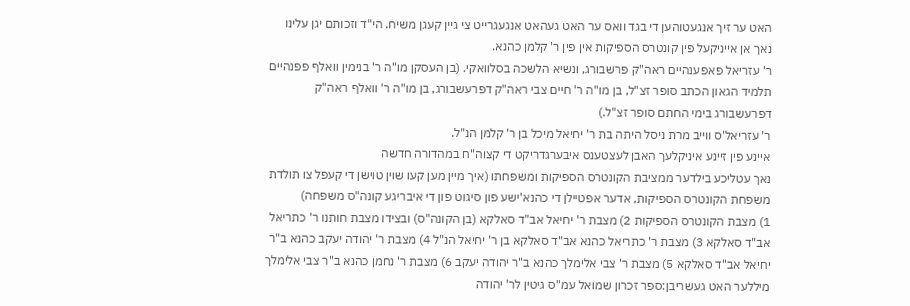האט ער זיך אנגעטוהען די בגד וואס ער האט געהאט אנגעגרייט צי גיין קעגן משיח. הי"ד וזכותם יגן עלינו
נאך אן אייניקעל פין קונטרס הספיקות אין פין ר' קלמן כהנא.
ר' עזריאל פאפענהיים ראה"ק פרשבורג, ונשיא הלשכה בסלוואקי. (בן העסקן מו"ה ר' בנימין וואלף פפנהיים תלמיד הגאון הכתב סופר זצ"ל, בן מו"ה ר' חיים צבי ראה"ק דפרעשבורג, בן מו"ה ר' וואלף ראה"ק דפרעשבורג בימי החתם סופר זצ"ל.)
ר' עזריאל'ס ווייב מרת ניסל היתה בת ר' יחיאל מיכל בן ר' קלמן הנ"ל.
איינע פין זיינע איניקלעך האבן לעצטענס איבערגדריקט די קצוה"ח במהדורה חדשה
נאך עטליכע בילדער ממציבת הקונטרס הספיקות ומשפחתו (איך מיין מען קעו שוין טוישן די קעפל צו תולדת משפחת הקונטרס הספיקות, אדער אפטיילן די כהנא'ישע פון סיגוט פון די איבריגע קונה"ס משפחה)
1) מצבת הקונטרס הספיקות 2) מצבת ר' יחיאל אב"ד סאלקא (בן הקונה"ס) ובצידו מצבת חותנו ר' כתריאל אב"ד סאלקא 3) מצבת ר' כתריאל כהנא אב"ד סאלקא בן ר' יחיאל הנ"ל 4) מצבת ר' יהודה יעקב כהנא ב"ר יחיאל אב"ד סאלקא 5) מצבת ר' צבי אלימלך כהנא ב"ר יהודה יעקב 6) מצבת ר' נחמן כהנא ב"ר צבי אלימלך
מיללער האט געשריבן:ספר זכרון שמואל עמ"ס גיטין לר' יהודה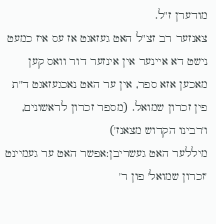מודערן ז"ל.
צאנזער רב זצ"ל האט געזאגט אז עס איז כמעט נישט דא איינער אין אינזער דור וואס קען מאכען אזא ספר, אין ער האט נאכגעזאגט ד"ת פין זכרון שמואל. (מספר זכרון לראשונים, ו'רבינו הקדוש מצאנז')
מיללער האט געשריבן:אפשר האט ער געמיינט 'זכרון שמואל' פון ר'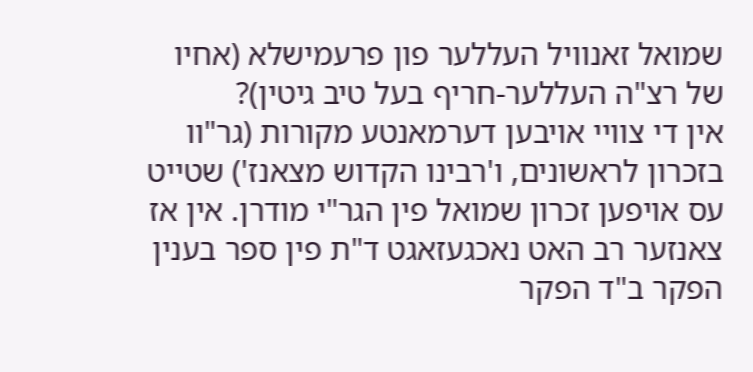שמואל זאנוויל העללער פון פרעמישלא (אחיו של רצ"ה העללער-חריף בעל טיב גיטין)?
אין די צוויי אויבען דערמאנטע מקורות (גר"וו בזכרון לראשונים, ו'רבינו הקדוש מצאנז') שטייט עס אויפען זכרון שמואל פין הגר"י מודרן. אין אז צאנזער רב האט נאכגעזאגט ד"ת פין ספר בענין הפקר ב"ד הפקר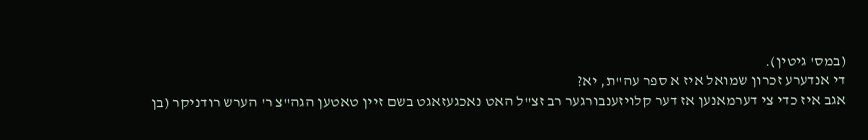(במס' גיטין).
די אנדערע זכרון שמואל איז א ספר עה"ת, יא?
אגב איז כדי צי דערמאנען אז דער קלויזענבורגער רב זצ"ל האט נאכגעזאגט בשם זיין טאטען הגה"צ ר' הערש רודניקר (בן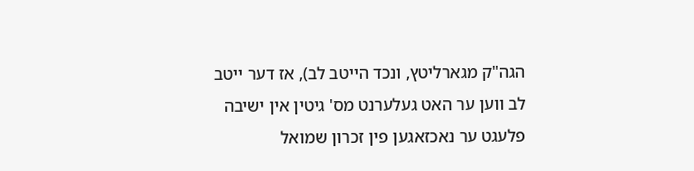הגה"ק מגארליטץ, ונכד הייטב לב), אז דער ייטב לב ווען ער האט געלערנט מס' גיטין אין ישיבה פלעגט ער נאכזאגען פין זכרון שמואל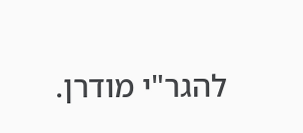להגר"י מודרן.